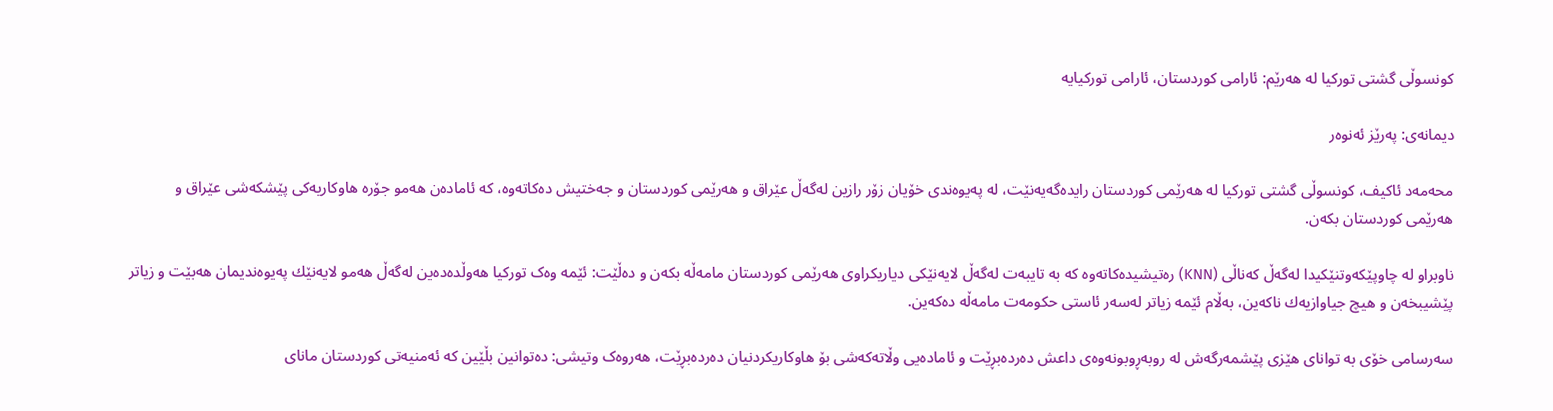کونسوڵی گشتی تورکیا لە هەرێم: ئارامی‌ كوردستان، ئارامی‌ توركیایه‌

دیمانەی: پەرێز ئەنوەر

محەمەد ئاکیف، کونسوڵی گشتی تورکیا لە هەرێمی کوردستان‌ رایدەگەیەنێت، له‌ په‌یوه‌ندی‌ خۆیان زۆر رازین له‌گه‌ڵ عێراق و هەرێمی كوردستان و جەختیش دەکاتەوە، کە ئاماده‌ن هه‌مو جۆره‌ هاوكاریه‌كی پێشكه‌شی‌ عێراق و هەرێمی کوردستان بکەن.

ناوبراو لە چاوپێکەوتنێکیدا لەگەڵ کەناڵی (KNN) رەتیشیدەکاتەوە کە بە تایبەت لەگەڵ لایەنێکی دیاریکراوی هەرێمی کوردستان مامەڵە بکەن و دەڵێت: ئێمە وەک تورکیا هەوڵدەدەین له‌گه‌ڵ هه‌مو لایه‌نێك په‌یوه‌ندیمان هەبێت و زیاتر پێشیبخه‌ن و هیچ جیاوازیه‌ك ناكه‌ین، بەڵام ئێمه‌ زیاتر له‌سه‌ر ئاستی‌ حكومه‌ت مامه‌ڵه‌ ده‌كه‌ین.

سەرسامی خۆی بە توانای هێزی پێشمەرگەش لە روبەڕوبونەوەی داعش دەردەبڕێت و ئامادەیی وڵاتەکەشی بۆ هاوکاریکردنیان دەردەبڕێت، هەروەک وتیشی: ده‌توانین بڵێین كه‌ ئه‌منیه‌تی‌ كوردستان مانای‌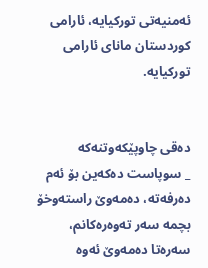ئه‌منیه‌تی‌ توركیایه‌، ئارامی‌ كوردستان مانای‌ ئارامی‌ توركیایه‌.


دەقی چاوپێکەوتنەکە
_ سوپاست ده‌كه‌ین بۆ ئەم دەرفەتە، ده‌مه‌وێ‌ راستەوخۆ بچمە سه‌ر ته‌وه‌ره‌كانم، سه‌ره‌تا ده‌مه‌وێ‌ ئه‌وه‌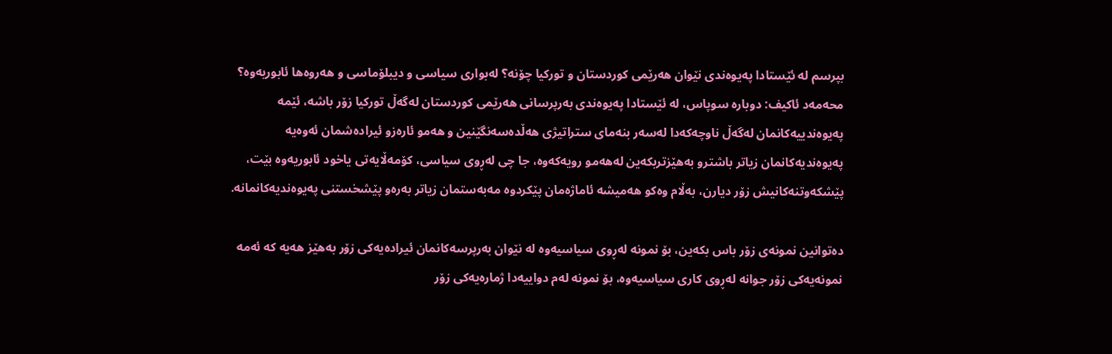بپرسم له‌ ئێستادا په‌یوه‌ندی‌ نێوان هه‌رێمی‌ كوردستان و توركیا چۆنه‌؟ له‌بواری‌ سیاسی‌ و دیبلۆماسی‌ و هەروەها ئابوریه‌وه‌؟
محەمەد ئاکیف: دوباره‌ سوپاس، له‌ ئێستادا په‌یوه‌ندی‌ به‌رپرسانی‌ هه‌رێمی‌ كوردستان له‌گه‌ڵ توركیا زۆر باشه‌، ئێمه‌ په‌یوه‌ندییه‌كانمان له‌گه‌ڵ ناوچه‌كه‌دا له‌سه‌ر بنه‌مای‌ ستراتیژی‌ هه‌ڵده‌سه‌نگێنین و هه‌مو ئاره‌زو ئیراده‌شمان ئه‌وه‌یه‌ په‌یوه‌ندیه‌كانمان زیاتر باشترو به‌هێزتربكه‌ین له‌هه‌مو رویه‌كه‌وه‌، جا چی‌ له‌ڕوی سیاسی‌، كۆمه‌ڵایه‌تی‌ یاخود ئابوریه‌وه‌ بێت، پێشكه‌وتنه‌كانیش زۆر دیارن، بەڵام وه‌كو هه‌میشه‌ ئاماژه‌مان پێكردوه‌ مه‌به‌ستمان زیاتر به‌ره‌و پێشخستنی‌ په‌یوه‌ندیه‌كانمانه‌.

ده‌توانین نمونه‌ی‌ زۆر باس بكه‌ین، بۆ نمونه‌ له‌ڕوی‌ سیاسیه‌وه‌ له‌ نێوان به‌رپرسه‌كانمان ئیراده‌یه‌كی‌ زۆر به‌هێز هه‌یه‌ كه‌ ئه‌مه‌ نمونه‌یه‌كی‌ زۆر جوانه‌ له‌ڕوی‌ كاری‌ سیاسیه‌وه‌، بۆ نمونه‌ له‌م دواییەدا ژماره‌یه‌كی زۆر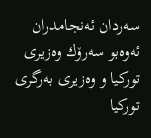سه‌ردان ئه‌نجامدران ئه‌وه‌بو سه‌رۆك وه‌زیری‌ توركیا و وه‌زیری‌ به‌رگری‌ توركیا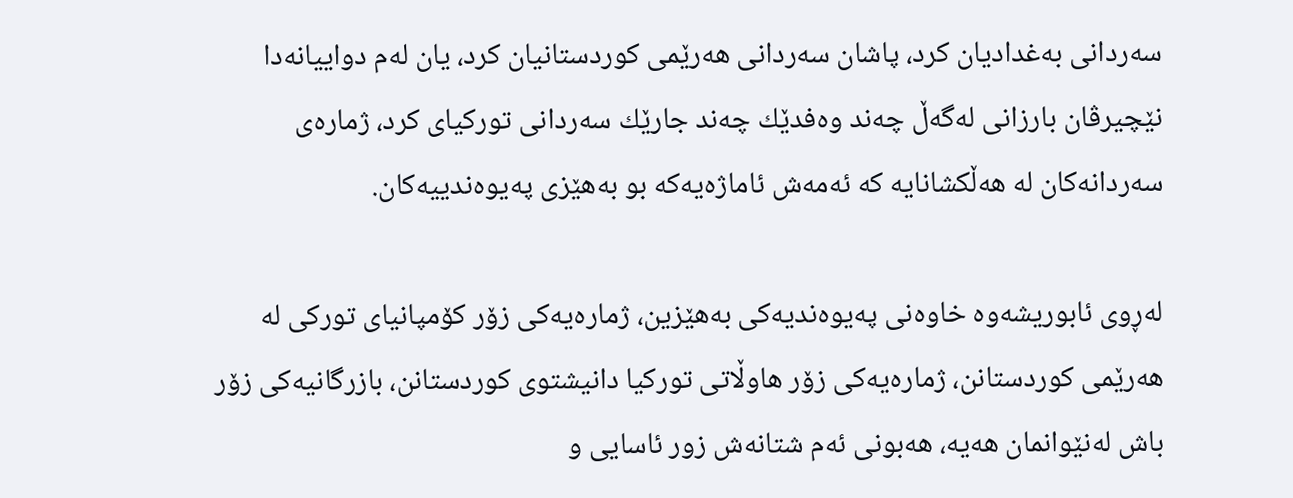سه‌ردانی‌ به‌غدادیان كرد، پاشان سه‌ردانی‌ هه‌رێمی‌ كوردستانیان كرد، یان له‌م دواییانه‌دا نێچیرڤان بارزانی‌ له‌گه‌ڵ چه‌ند وه‌فدێك چه‌ند جارێك سه‌ردانی‌ توركیای‌ كرد، ژماره‌ی‌ سه‌ردانه‌كان له‌ هه‌ڵكشانایه‌ كه‌ ئه‌مه‌ش ئاماژه‌یه‌كه‌ بو به‌هێزی‌ په‌یوه‌ندییه‌كان.

له‌ڕوی‌ ئابوریشه‌وه‌ خاوه‌نی‌ په‌یوه‌ندیه‌كی‌ به‌هێزین، ژماره‌یه‌كی زۆر كۆمپانیای‌ توركی‌ له‌ هه‌رێمی‌ كوردستانن، ژماره‌یه‌كی زۆر هاوڵاتی‌ توركیا دانیشتوی‌ كوردستانن، بازرگانیه‌كی‌ زۆر باش له‌نێوانمان هه‌یه‌، هه‌بونی‌ ئه‌م شتانه‌ش زور ئاسایی‌ و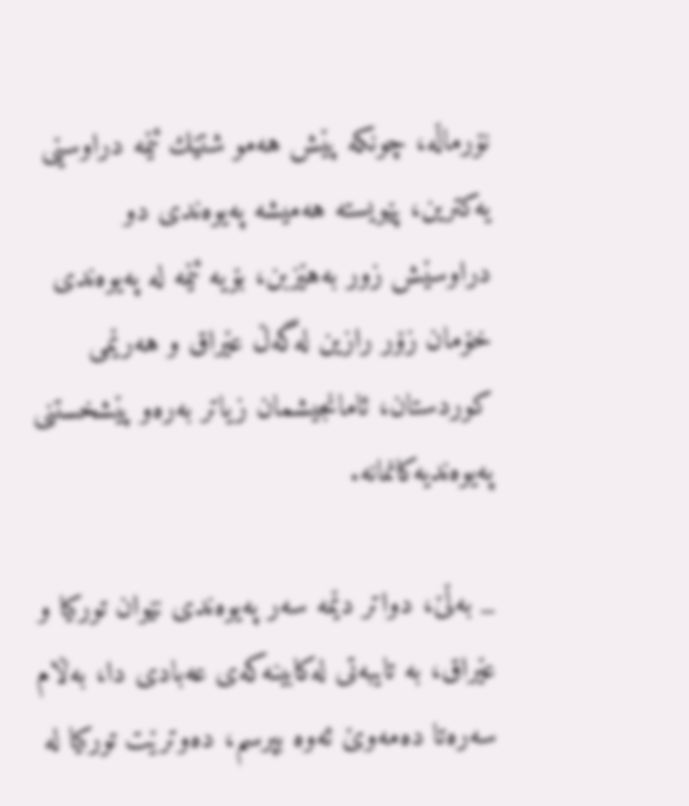نۆرماڵه،‌ چونكه‌ پێش هه‌مو شتێك ئێمه‌ دراوسێی‌ یه‌كترین، پێویسته‌ هه‌میشه‌ په‌یوه‌ندی‌ دو دراوسێش زور به‌هێزبن، بۆیه‌ ئێمه‌ له‌ په‌یوه‌ندی‌ خۆمان زۆر رازین له‌گه‌ڵ عێراق و هەرێمی كوردستان، ئامانجیشمان زیاتر به‌ره‌و پێشخستنی‌ په‌یوه‌ندیه‌كانمانه‌.

_ به‌ڵێ‌، دواتر دێمه‌ سه‌ر په‌یوه‌ندی‌ نێوان توركیا و عێراق، به‌ تایبه‌تی‌ له‌كابینه‌كه‌ی‌ عه‌بادی‌ دا، بەڵام سه‌ره‌تا ده‌مه‌وێ‌ ئه‌وه‌ بپرسم، ده‌وترێت توركیا له‌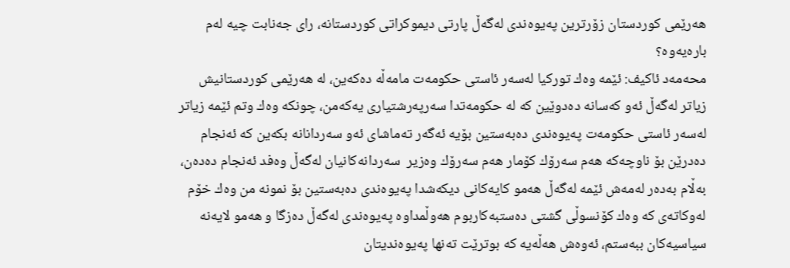هه‌رێمی‌ كوردستان زۆرترین په‌یوه‌ندی‌ له‌گه‌ڵ پارتی‌ دیموكراتی‌ كوردستانه‌، رای‌ جه‌نابت چیه‌ له‌م باره‌یه‌وه‌؟
محەمەد ئاکیف: ئێمه‌ وه‌ك توركیا له‌سه‌ر ئاستی‌ حكومه‌ت مامه‌ڵه‌ ده‌كه‌ین، له‌ هه‌رێمی‌ كوردستانیش زیاتر له‌گه‌ڵ ئه‌و كه‌سانه‌ ده‌دوێین كه‌ له‌ حكومه‌تدا سه‌رپه‌رشتیاری‌ یه‌كه‌من، چونكه‌ وه‌ك وتم ئێمه‌ زیاتر له‌سه‌ر ئاستی‌ حكومه‌ت په‌یوه‌ندی‌ ده‌به‌ستین بۆیه‌ ئه‌گه‌ر ته‌ماشای‌ ئه‌و سه‌ردانانه‌ بكه‌ین كه‌ ئه‌نجام ده‌درێن بۆ ناوچه‌كه‌ هه‌م سه‌رۆك كۆمار هه‌م سه‌رۆك وه‌زیر  سه‌ردانه‌كانیان له‌گه‌ڵ وه‌فد ئه‌نجام ده‌ده‌ن، بەڵام به‌ده‌ر له‌مه‌ش ئێمه‌ له‌گه‌ڵ هه‌مو كایه‌كانی‌ دیكه‌شدا په‌یوه‌ندی‌ ده‌به‌ستین بۆ نمونه‌ من وه‌ك خۆم له‌وكاته‌ی‌ كه‌ وه‌ك كۆنسوڵی‌ گشتی‌ ده‌ستبەكاربوم هه‌وڵمداوه‌ په‌یوه‌ندی‌ له‌گه‌ڵ ده‌زگا و هه‌مو لایه‌نه‌ سیاسیه‌كان ببه‌ستم، ئه‌وه‌ش هه‌ڵه‌یه‌ كه‌ بوترێت ته‌نها په‌یوه‌ندیتان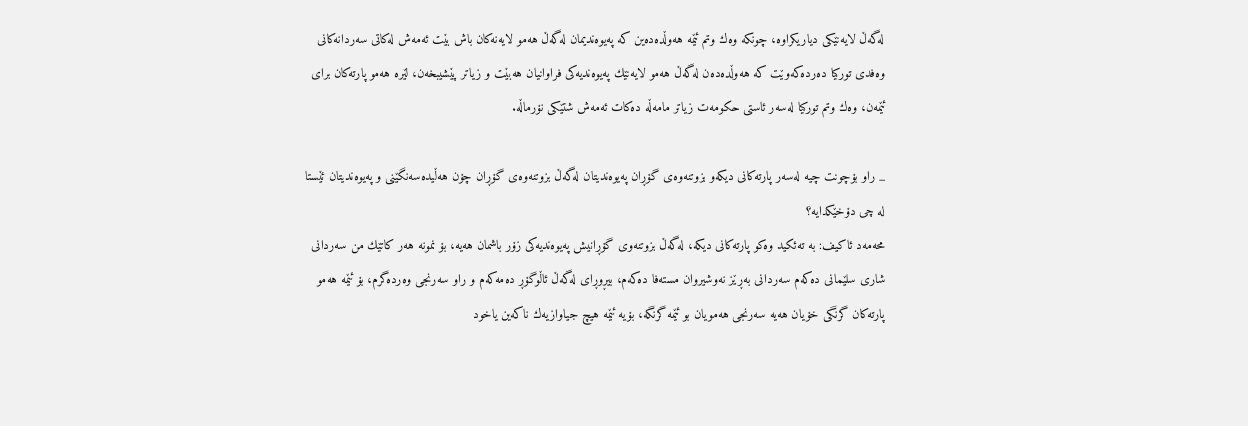له‌گه‌ڵ لایه‌نێكی‌ دیاریكراوه،‌ چونكه‌ وه‌ك وتم ئێمه‌ هه‌وڵده‌ده‌ین كه‌ په‌یوه‌ندیمان له‌گه‌ڵ هه‌مو لایه‌نه‌كان باش بێت ئه‌مه‌ش له‌كاتی‌ سه‌ردانه‌كانی‌ وه‌فدی‌ توركیا ده‌رده‌كه‌وێت كه‌ هه‌وڵده‌ده‌ن له‌گه‌ڵ هه‌مو لایه‌نێك په‌یوه‌ندیه‌كی‌ فراوانیان هه‌بێت و زیاتر پێشیبخه‌ن، لێره‌ هه‌مو پارته‌كان برای‌ ئێمه‌ن، وه‌ك وتم توركیا له‌سه‌ر ئاستی‌ حكومه‌ت زیاتر مامه‌ڵه‌ ده‌كات ئه‌مه‌ش شتێكی‌ نۆرماڵه‌.

_ راو بۆچونت چیه‌ له‌سه‌ر پارته‌كانی‌ دیكه‌و بزوتنه‌وه‌ی‌ گۆڕان په‌یوه‌ندیتان له‌گه‌ڵ بزوتنه‌وه‌ی‌ گۆڕان چۆن هه‌ڵیده‌سه‌نگێنی‌ و په‌یوه‌ندیتان ئێستا له‌ چی‌ دۆخێكدایه‌؟
محەمەد ئاکیف: به‌ ته‌ئكید وه‌كو پارته‌كانی‌ دیكه‌، له‌گه‌ڵ بزوتنه‌وی‌ گۆڕانیش په‌یوه‌ندیه‌كی‌ زۆر باشمان هه‌یه‌، بۆ نمونه‌ هه‌ر كاتێك من سه‌ردانی‌ شاری‌ سلێمانی‌ ده‌كه‌م سه‌ردانی‌ به‌ڕێز نه‌وشیروان مسته‌فا ده‌كه‌م، بیڕوڕای‌ له‌گه‌ڵ ئاڵوگۆڕ ده‌مه‌كه‌م و راو سه‌رنجی‌ وه‌رده‌گرم، بۆ ئێمه‌ هه‌مو پارته‌كان گرنگی‌ خۆیان هه‌یه‌ سه‌رنجی‌ هه‌مویان بو ئێمه‌ گرنگه‌، بۆیه‌ ئێمه‌ هیچ جیاوازیه‌ك ناكه‌ین یاخود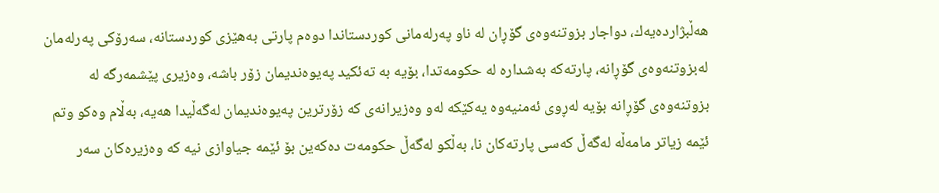هه‌ڵبژارده‌یه‌ك، دواجار بزوتنه‌وه‌ی‌ گۆڕان له‌ ناو په‌رله‌مانی‌ كوردستاندا دوه‌م پارتی‌ به‌هێزی‌ كوردستانه‌، سه‌رۆكی‌ په‌رله‌مان له‌بزوتنه‌وەی‌ گۆڕانه‌، پارته‌كه‌ به‌شداره‌ له‌ حكومه‌تدا، بۆیه‌ به‌ ته‌ئكید په‌یوه‌ندیمان زۆر باشه‌، وه‌زیری‌ پێشمه‌رگه‌ له‌ بزوتنه‌وه‌ی‌ گۆڕانه‌ بۆیه‌ له‌ڕوی‌ ئه‌منیه‌وه‌ یه‌كێكه‌ له‌و وه‌زیرانه‌ی‌ كه‌ زۆرترین په‌یوه‌ندیمان له‌گه‌ڵیدا هه‌یه‌، بەڵام وه‌كو وتم ئێمه‌ زیاتر مامه‌ڵه‌ له‌گه‌ڵ كه‌سی‌ پارته‌كان نا، بەڵکو له‌گه‌ڵ حكومه‌ت ده‌كه‌ین بۆ ئێمه‌ جیاوازی‌ نیه‌ كه‌ وه‌زیره‌كان سه‌ر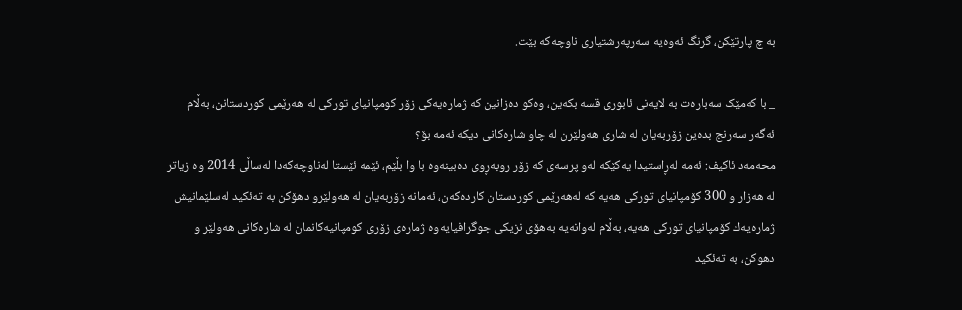به ‌چ پارتێكن، گرنگ ئه‌وه‌یه‌ سه‌رپه‌رشتیاری‌ ناوچه‌كه‌ بێت.

_ با کەمێک سه‌باره‌ت به‌ لایه‌نی‌ ئابوری‌ قسه‌ بكه‌ین، وه‌كو ده‌زانین كه‌ ژماره‌یه‌كی زۆر كومپانیای‌ توركی‌ له‌ هه‌رێمی‌ كوردستانن، بەڵام ئه‌گه‌ر سه‌رنج بده‌ین زۆربه‌یان له‌ شاری‌ هه‌ولێرن له‌ چاو شاره‌كانی‌ دیكه‌ ئه‌مه‌ بۆ؟
محەمەد ئاکیف: ئه‌مه‌ له‌ڕاستیدا یه‌كێكه‌ له‌و پرسه‌ی‌ كه‌ زۆر روبه‌ڕوی‌ ده‌بینه‌وه‌ با وا بڵێم، ئێمە ئێستا له‌ناوچه‌كه‌دا له‌ساڵی‌ 2014 وه‌ زیاتر له‌ هه‌زار و 300 كۆمپانیای‌ توركی‌ هه‌یه‌ كه‌ له‌هه‌رێمی‌ كوردستان كارده‌كه‌ن، ئه‌مانه‌ زۆربه‌یان له‌ هه‌ولێرو دهۆكن به‌ ته‌ئكید له‌سلێمانیش ژماره‌یه‌ك كۆمپانیای‌ توركی‌ هه‌یه‌، بەڵام له‌وانه‌یه‌ به‌هۆی‌ نزیكی‌ جوگرافیایه‌وه‌ ژماره‌ی‌ زۆری‌ كومپانیه‌كانمان له‌ شاره‌كانی‌ هه‌ولێر و دهوكن، به‌ ته‌ئكید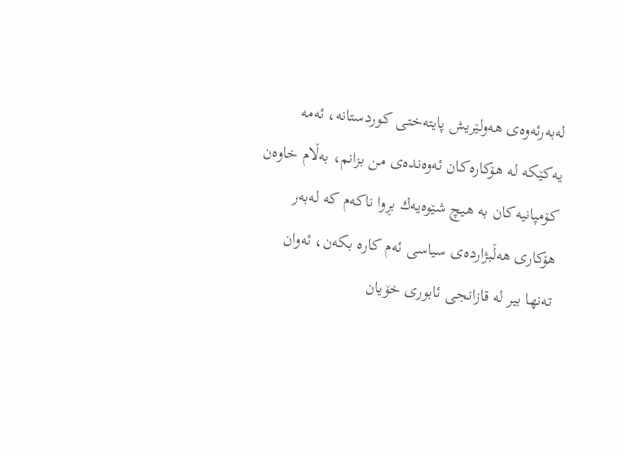له‌به‌رئه‌وه‌ی‌ هه‌ولێریش پایته‌ختی‌ كوردستانه‌، ئه‌مه‌ یه‌كێكه‌ له‌ هۆكاره‌كان ئه‌وه‌نده‌ی‌ من بزانم، بەڵام خاوه‌ن كۆمپانیه‌كان به‌ هیچ شێوه‌یه‌ك بڕوا ناكه‌م كه‌ له‌به‌ر هۆكاری‌ هه‌ڵبژارده‌ی‌ سیاسی‌ ئه‌م كاره‌ بكه‌ن، ئه‌وان ته‌نها بیر له‌ قازانجی‌ ئابوری‌ خۆیان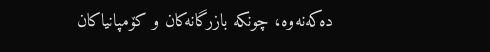ده‌كه‌نه‌وه‌، چونكه‌ بازرگانه‌كان و كۆمپانیاكان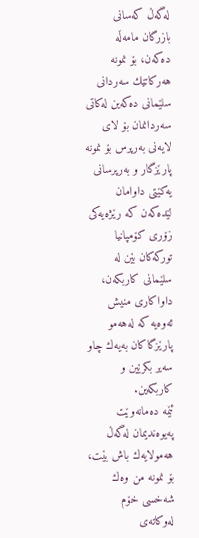له‌گه‌ڵ كه‌سانی‌ بازرگان مامه‌ڵه‌ ده‌كه‌ن، بۆ نمونه‌ هه‌ركاتێك سه‌ردانی‌ سلێمانی‌ ده‌كه‌ین له‌كاتی‌ سه‌ردانمان بۆ لای‌ لایه‌نی‌ به‌رپرس بۆ نمونه‌ پارێزگار و به‌رپرسانی‌ یه‌كێتی‌ داوامان لێده‌كه‌ن كه‌ رێژەیە‌كی‌ زۆری‌ كۆمپانیا توركه‌كان بێن له‌ سلێمانی‌ كاربكه‌ن، داواكاری‌ منیش ئه‌وه‌یه‌ كه‌ له‌هه‌مو پارێزگاكان به‌یه‌ك چاو سه‌یر بكرێین و كاربكه‌ین.
ئێمه‌ ده‌مانه‌وێت په‌یوه‌ندیمان له‌گه‌ڵ هه‌مولایه‌ك باش بێت، بۆ نمونه‌ من وه‌ك شه‌خسی‌ خۆم له‌وكاته‌ی‌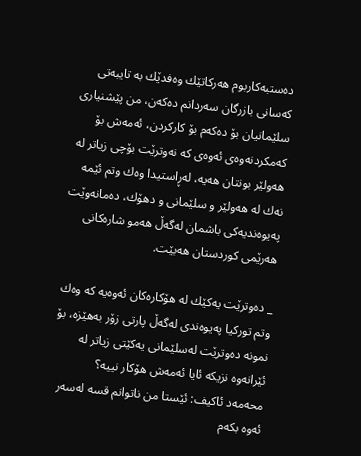ده‌ستبه‌كاربوم‌ هه‌ركاتێك وه‌فدێك به‌ تایبه‌تی‌ كه‌سانی‌ بازرگان سه‌ردانم ده‌كه‌ن، من پێشنیاری‌ سلێمانیان بۆ ده‌كه‌م بۆ كاركردن، ئه‌مه‌ش بۆ كه‌مكردنه‌وه‌ی‌ ئه‌وه‌ی‌ كه‌ نه‌وترێت بۆچی‌ زیاتر له‌ هه‌ولێر بونتان هه‌یه‌، له‌ڕاستیدا وه‌ك وتم ئێمه‌ نه‌ك له‌ هه‌ولێر و سلێمانی‌ و دهۆك، ده‌مانه‌وێت په‌یوه‌ندیه‌كی‌ باشمان له‌گه‌ڵ هه‌مو شاره‌كانی‌ هه‌رێمی‌ كوردستان هه‌بێت.

_ ده‌وترێت یه‌كێك له‌ هۆكاره‌كان ئه‌وه‌یه‌ كه‌ وه‌ك وتم توركیا په‌یوه‌ندی‌ له‌گه‌ڵ پارتی‌ زۆر به‌هێزه‌، بۆ نمونه‌ ده‌وترێت له‌سلێمانی‌ یه‌كێتی‌ زیاتر له‌ ئێرانه‌وه‌ نزیكه‌ ئایا ئه‌مه‌ش هۆكار نییه‌؟
محەمەد ئاکیف: ئێستا من ناتوانم قسه‌ له‌سه‌ر ئه‌وه‌ بكه‌م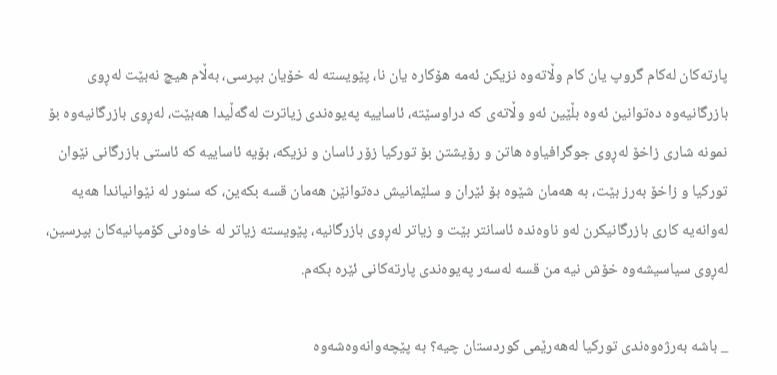پارته‌كان له‌كام گروپ یان كام وڵاته‌وه‌ نزیكن ئه‌مه‌ هۆكاره‌ یان نا، پێویسته‌ له‌ خۆیان بپرسی‌، بەڵام هیچ نه‌بێت له‌ڕوی‌ بازرگانیه‌وه‌ ده‌توانین ئه‌وه‌ بڵێین ئه‌و وڵاته‌ی‌ كه‌ دراوسێته‌، ئاساییه‌ په‌یوه‌ندی‌ زیاترت له‌گه‌ڵیدا هه‌بێت، له‌ڕوی‌ بازرگانیه‌وه‌ بۆ نمونه‌ شاری‌ زاخۆ له‌ڕوی‌ جوگرافیاوه‌ هاتن و رۆیشتن بۆ توركیا زۆر ئاسان و نزیكه‌، بۆیه‌ ئاساییه‌ كه‌ ئاستی‌ بازرگانی‌ نێوان توركیا و زاخۆ به‌رز بێت، به‌ هه‌مان شێوه‌ بۆ ئێران و سلێمانیش ده‌توانێن هه‌مان قسه‌ بكه‌ین، كه‌ سنور له‌ نێوانیاندا هه‌یه‌ له‌وانه‌یه‌ كاری‌ بازرگانیكرن له‌و ناوه‌نده‌ ئاسانتر بێت و زیاتر له‌ڕوی‌ بازرگانیه‌، پێویسته‌ زیاتر له‌ خاوه‌نی‌ كۆمپانیه‌كان بپرسین، له‌ڕوی سیاسیشه‌وه‌ خۆش نیه‌ من قسه‌ له‌سه‌ر په‌یوه‌ندی‌ پارته‌كانی‌ ئێره‌ بكه‌م.

_ باشه‌ به‌رژه‌وه‌ندی‌ توركیا له‌هه‌رێمی‌ كوردستان چیه‌؟ به‌ پێچه‌وانه‌وه‌شه‌وه‌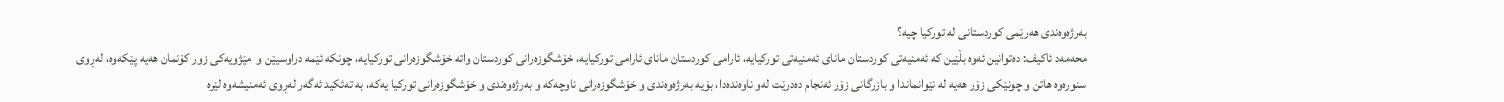به‌رژەوه‌ندی‌ هه‌رێمی‌ كوردستانی‌ له‌ توركیا چیه‌؟
محەمەد ئاکیف: ده‌توانین ئه‌وه‌ بڵێین كه‌ ئه‌منیه‌تی‌ كوردستان مانای‌ ئه‌منیه‌تی‌ توركیایه‌، ئارامی‌ كوردستان مانای‌ ئارامی‌ توركیایه‌، خۆشگوزه‌رانی‌ كوردستان واته‌ خۆشگوزه‌رانی‌ توركیایه‌، چونكه‌ ئێمه‌ دراوسیێن و  مێژویەکی زور كۆنمان هه‌یه‌ پێكه‌وه‌، له‌ڕوی‌ سنوره‌وه‌ هاتن و چونێكی‌ زۆر هه‌یه‌ له‌ نێوانماندا و بازرگانی‌ زۆر ئه‌نجام ده‌درێت له‌و ناوه‌نده‌دا، بۆیه‌ به‌رژه‌وه‌ندی‌ و خۆشگوزه‌رانی‌ ناوچه‌كه‌ و به‌رژه‌وه‌ندی‌ و خۆشگوزه‌رانی‌ توركیا یه‌كه‌، به‌ ته‌ئكید ئه‌گه‌ر له‌ڕوی‌ ئه‌منیشه‌وه‌ لێره‌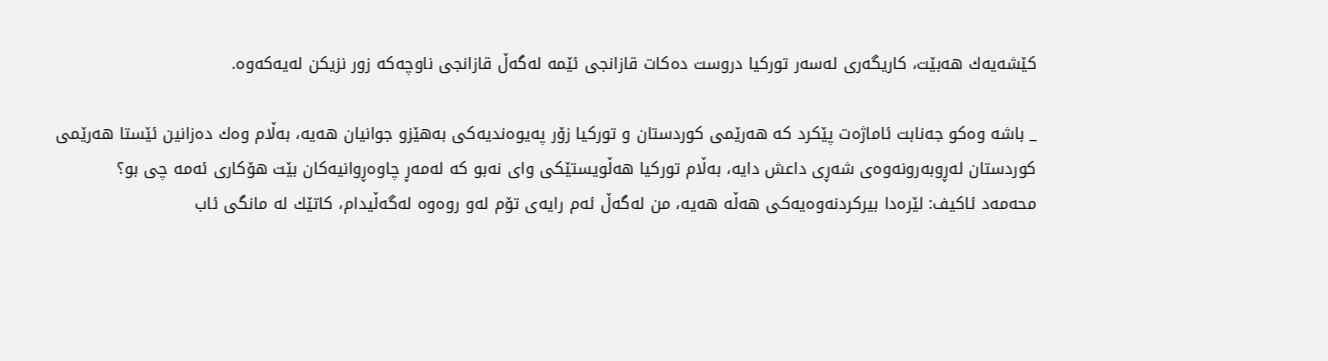كێشه‌یه‌ك هه‌بێت، كاریگه‌ری‌ له‌سه‌ر توركیا دروست ده‌كات قازانجی‌ ئێمه‌ له‌گه‌ڵ قازانجی‌ ناوچه‌كه‌ زور نزیكن له‌یه‌كه‌وه‌.

_ باشه‌ وه‌كو جه‌نابت ئاماژه‌ت پێكرد كه‌ هه‌رێمی‌ كوردستان و توركیا زۆر په‌یوه‌ندیه‌كی‌ به‌هێزو جوانیان هه‌یه، بەڵام وه‌ك ده‌زانین ئێستا هه‌رێمی‌ كوردستان‌ له‌ڕوبه‌رونه‌وه‌ی‌ شه‌ڕی‌ داعش دایه‌، بەڵام توركیا هه‌ڵویستێكی‌ وای‌ نه‌بو كه ‌له‌مه‌ڕ چاوه‌ڕوانیه‌كان بێت هۆكاری‌ ئه‌مه‌ چی‌ بو؟
محەمەد ئاکیف: لێره‌دا بیركردنه‌وه‌یه‌كی‌ هه‌ڵه‌ هه‌یه‌، من له‌گه‌ڵ ئه‌م رایه‌ی‌ تۆم له‌و روه‌وه‌ له‌گه‌ڵیدام، كاتێك له‌ مانگی‌ ئاب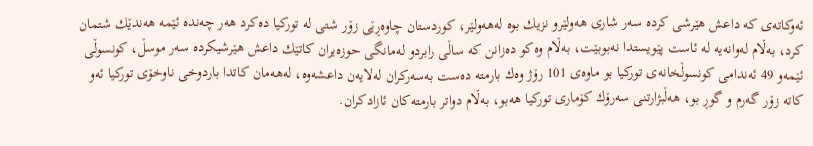ئه‌وكاته‌ی‌ كه‌ داعش هێرشی‌ كرده‌ سه‌ر شاری‌ هه‌ولێرو نزیك بوه‌ له‌هه‌ولێر، كوردستان چاوه‌ڕێی‌ زۆر شتی‌ له‌ توركیا ده‌كرد هه‌ر چه‌نده‌ ئێمه‌ هه‌ندێك شتمان كرد، بەڵام له‌وانه‌یه‌ له‌ ئاست پێویستدا نه‌بوبێت، بەڵام وه‌كو ده‌زانن كه‌ ساڵی‌ رابردو له‌مانگی‌ حوزه‌یران كاتێك داعش هێرشیكرده‌ سه‌ر موسڵ، كونسوڵی‌ ئێمه‌و 49 ئه‌ندامی‌ كونسوڵخانه‌ی‌ توركیا بو ماوه‌ی‌ 101 رۆژ وه‌ك بارمته‌ ده‌ست به‌سه‌ركران له‌لایه‌ن داعشه‌وه‌، له‌هه‌مان كاتدا باردوخی‌ ناوخۆی‌ توركیا ئه‌و كاته‌ زۆر گه‌رم و گوڕ بو، هه‌ڵبژارتنی‌ سه‌رۆك كۆماری‌ توركیا هه‌بو، بەڵام دواتر بارمته‌كان ئازادكران.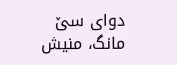دوای‌ سێ‌ مانگ، منیش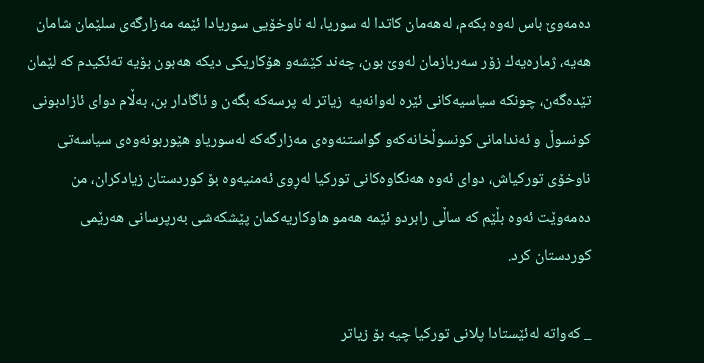ده‌مه‌وێ‌ باس له‌وه‌ بكه‌م، له‌هه‌مان كاتدا له‌ سوریا، له‌ ناوخۆیی‌ سوریادا ئێمه‌ مه‌زارگه‌ی‌ سلێمان شامان هه‌یه‌، ژماره‌یه‌ك زۆر سه‌ربازمان له‌وێ بون، چه‌ند كێشه‌و هۆكاریكی‌ دیكه‌ هه‌بون بۆیه‌ ته‌ئكیدم كه‌ لێمان تێده‌گه‌ن، چونكه‌ سیاسیه‌كانی‌ ئێره‌ له‌وانه‌یه‌  زیاتر له‌ پرسه‌كه‌ بگه‌ن و ئاگادار بن، بەڵام دوای‌ ئازادبونی‌ كونسوڵ و ئه‌ندامانی‌ كونسوڵخانه‌كه‌و گواستنه‌وه‌ی‌ مه‌زارگه‌كه‌ له‌سوریاو هێوربونه‌وه‌ی‌ سیاسه‌تی‌ ناوخۆی‌ توركیاش، دوای‌ ئه‌وه‌ هه‌نگاوه‌كانی‌ توركیا له‌ڕوی‌ ئه‌منیه‌وه‌ بۆ كوردستان زیادكران، من ده‌مه‌وێت ئه‌وه‌ بڵێم كه‌ ساڵی‌ رابردو ئێمه‌ هه‌مو هاوكاریه‌كمان پێشكەشی‌ به‌رپرسانی‌ هه‌رێمی‌ كوردستان كرد.

_ كه‌واته‌ له‌ئێستادا پلانی‌ توركیا چیه‌ بۆ زیاتر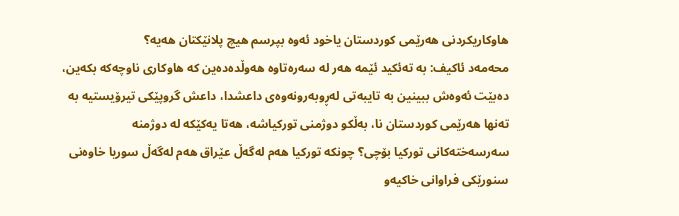هاوكاریكردنی‌ هه‌رێمی‌ كوردستان یاخود ئه‌وه‌ بپرسم هیچ پلانێكتان هه‌یه‌؟
محەمەد ئاکیف: به‌ ته‌ئكید ئێمه‌ هه‌ر له‌ سه‌ره‌تاوه‌ هه‌وڵده‌ده‌ین كه‌ هاوكاری‌ ناوچه‌كه‌ بكه‌ین، ده‌بێت ئه‌وه‌ش ببینین به‌ تایبه‌تی‌ له‌ڕوبه‌رونه‌وه‌ی‌ داعشدا، داعش گروپێكی‌ تیرۆیستیه‌ به‌ ته‌نها هه‌رێمی‌ كوردستان نا، به‌ڵكو دوژمنی‌ توركیاشه‌، هه‌تا یه‌كێكه‌ له‌ دوژمنه‌ سه‌رسه‌خته‌كانی‌ توركیا بۆچی‌؟ چونكه‌ توركیا هه‌م له‌گه‌ڵ عێراق هه‌م له‌گەڵ سوریا خاوه‌نی‌ سنورێكی‌ فراوانی‌ خاكیه‌و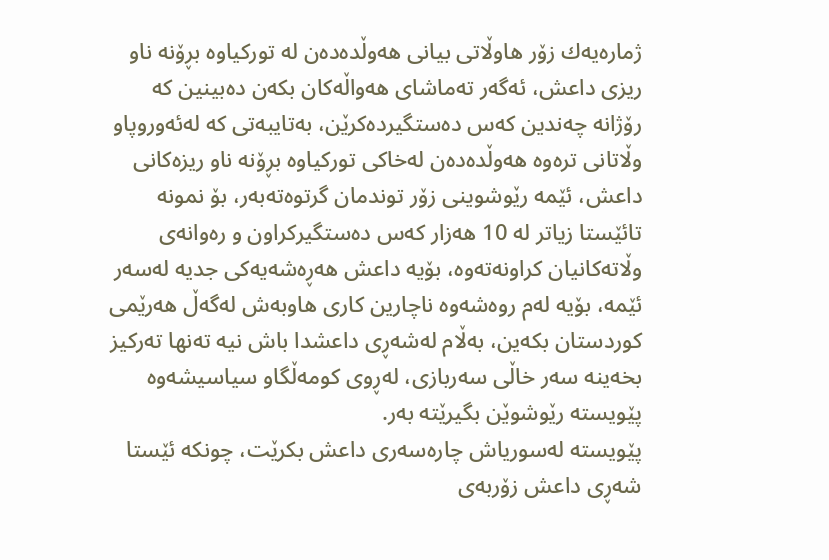ژماره‌یه‌ك زۆر هاوڵاتی‌ بیانی‌ هه‌وڵده‌ده‌ن له‌ توركیاوه‌ بڕۆنه‌ ناو ریزی‌ داعش، ئه‌گه‌ر ته‌ماشای‌ هه‌واڵه‌كان بكه‌ن ده‌بینین كه‌ رۆژانه‌ چه‌ندین كه‌س ده‌ستگیرده‌كرێن، به‌تایبه‌تی‌ كه‌ له‌ئه‌وروپاو وڵاتانی‌ تره‌وه‌ هه‌وڵده‌ده‌ن له‌خاكی‌ توركیاوه‌ بڕۆنه‌ ناو ریزه‌كانی‌ داعش، ئێمه‌ رێوشوینی‌ زۆر توندمان گرتوه‌ته‌به‌ر، بۆ نمونه‌ تائێستا زیاتر له‌ 10 هه‌زار كه‌س ده‌ستگیركراون و رە‌وانه‌ی‌ وڵاته‌كانیان كراونه‌ته‌وه‌، بۆیه‌ داعش هه‌ڕه‌شه‌یه‌كی‌ جدیه‌ له‌سه‌ر ئێمه‌، بۆیه‌ له‌م روه‌شه‌وه‌ ناچارین كاری‌ هاوبه‌ش له‌گه‌ڵ هه‌رێمی‌ كوردستان بكه‌ین، بەڵام له‌شه‌ڕی‌ داعشدا باش نیه‌ ته‌نها ته‌ركیز بخه‌ینه‌ سه‌ر خاڵی‌ سه‌ربازی‌، له‌ڕوی‌ كومه‌ڵگاو سیاسیشه‌وه‌ پێویسته‌ رێوشوێن بگیرێته‌ به‌ر.
پێویسته‌ له‌سوریاش چاره‌سه‌ری‌ داعش بكرێت، چونكه‌ ئێستا شه‌ڕی‌ داعش زۆربه‌ی‌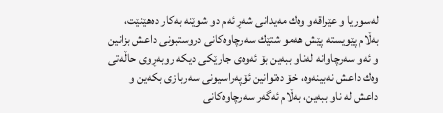له‌سوریا و عێراقه‌و وه‌ك مه‌یدانی‌ شه‌ڕ ئه‌م دو شوێنه‌ به‌كار ده‌هێنێت، بەڵام پێویسته‌ پێش هه‌مو شتێك سه‌رچاوه‌كانی‌ دروستبونی‌ داعش بزانین و ئه‌و سه‌رچاوانه‌ له‌ناو ببه‌ین بۆ ئه‌وه‌ی‌ جارێكی‌ دیكه‌ روبه‌ڕوی‌ حاڵه‌تی‌ وه‌ك داعش نه‌بینه‌وه‌، خۆ ده‌توانین ئۆپه‌راسیونی‌ سه‌ربازی‌ بكه‌ین و داعش له‌ ناو ببه‌ین، بەڵام ئه‌گه‌ر سه‌رچاوه‌كانی‌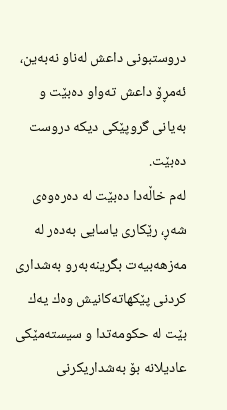دروستبونی‌ داعش له‌ناو نه‌به‌ین، ئه‌مڕۆ داعش ته‌واو ده‌بێت و به‌یانی‌ گروپێكی‌ دیكه‌ دروست ده‌بێت.
له‌م خاڵه‌دا ده‌بێت له‌ ده‌ره‌وه‌ی‌ شه‌ڕ، رێكاری‌ یاسایی‌ به‌ده‌ر له‌ مه‌زهه‌بیه‌ت بگرینه‌به‌رو به‌شداری‌ كردنی‌ پێكهاته‌كانیش وه‌ك یه‌ك بێت له‌ حكومه‌تدا و سیسته‌مێكی‌ عادیلانه‌ بۆ به‌شداریكرنی‌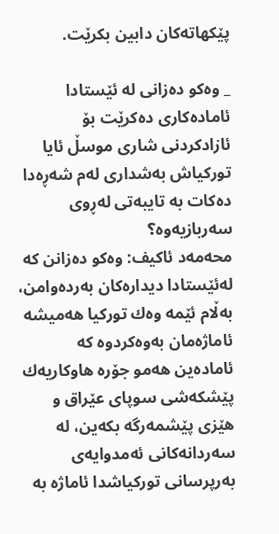پێكهاته‌كان دابین بكرێت.

_ وه‌كو ده‌زانی‌ له‌ ئێستادا ئاماده‌كاری‌ ده‌كرێت بۆ ئازادكردنی‌ شاری‌ موسڵ ئایا توركیاش به‌شداری‌ له‌م شه‌ڕه‌دا ده‌كات به‌ تایبه‌تی‌ له‌ڕوی‌ سه‌ربازیه‌وه‌؟
محەمەد ئاکیف: وه‌كو ده‌زانن كه‌ له‌ئێستادا دیداره‌كان به‌رده‌وامن، بەڵام ئێمه‌ وه‌ك توركیا هه‌میشه‌ ئاماژه‌مان به‌وه‌كردوە كه‌ ئاماده‌ین هه‌مو جۆره‌ هاوكاریه‌ك پێشكه‌شی‌ سوپای‌ عێراق و هێزی‌ پێشمه‌رگه‌ بكه‌ین، له‌ سه‌ردانه‌كانی‌ ئه‌مدوایه‌ی‌ به‌رپرسانی‌ توركیاشدا ئاماژه‌ به‌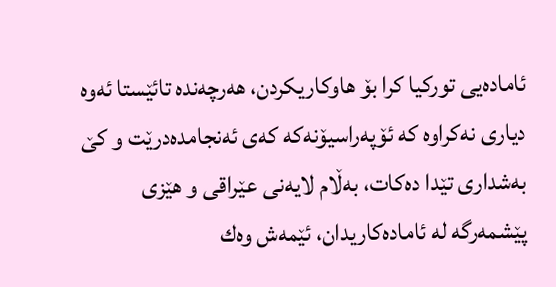ئاماده‌یی‌ توركیا كرا بۆ هاوكاریكردن، هه‌رچه‌نده‌ تائێستا ئه‌وه‌ دیاری‌ نه‌كراوه‌ كه‌ ئۆپه‌راسیۆنه‌كه‌ كه‌ی‌ ئه‌نجامده‌درێت و كێ‌ به‌شداری‌ تێدا ده‌كات، بەڵام لایه‌نی‌ عێراقی‌ و هێزی‌ پێشمه‌رگه‌ له‌ ئاماده‌كاریدان، ئێمه‌ش وه‌ك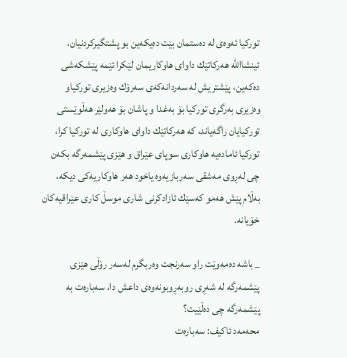توركیا ئه‌وه‌ی‌ له‌ ده‌ستمان بێت ده‌یكه‌ین بو پشتگیركردنیان، ئینشاالله‌ هه‌ركاتێك داوای‌ هاوكاریمان لێكرا ئێمه‌ پێشكه‌شی‌ ده‌كه‌ین، پێشتریش له‌ سه‌ردانه‌كه‌ی‌ سه‌رۆك وه‌زیری‌ توركیاو وه‌زیری‌ به‌رگری‌ توركیا بۆ به‌غدا و پاشان بۆ هه‌ولێر هەڵوێستی توركیایان راگه‌یاند، كه‌ هه‌ركاتێك داوای‌ هاوكاری‌ له‌ توركیا كرا، توركیا ئاماده‌یه‌ هاوكاری‌ سوپای‌ عێراق و هێزی‌ پێشمه‌رگه‌ بكه‌ن چی‌ له‌ڕوی‌ مه‌شقی‌ سه‌ربازیه‌وه‌ یاخود هه‌ر هاوكاریه‌كی‌ دیكه‌، بەڵام پێش هه‌مو كه‌سێك ئازادكرنی‌ شاری‌ موسڵ كاری‌ عێراقیه‌كان خۆیانه‌.

_ باشه‌ ده‌مه‌وێت راو سه‌رنجت وه‌ربگرم له‌سه‌ر رۆڵی‌ هێزی‌ پێشمه‌رگه‌ له‌ شه‌ڕی‌ روبه‌ڕوبونه‌وه‌ی‌ داعش دا، سه‌باره‌ت به‌ پێشمه‌رگه‌ چی‌ دەڵێیت؟
محەمەد ئاکیف: سه‌باره‌ت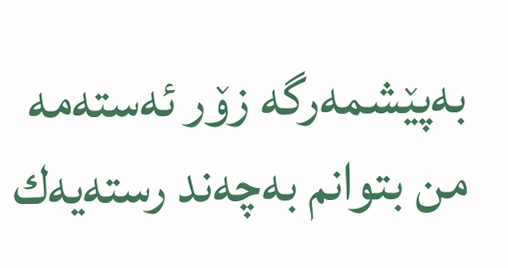به‌پێشمه‌رگه‌ زۆر ئه‌سته‌مه‌ من بتوانم به‌چه‌ند رسته‌یه‌ك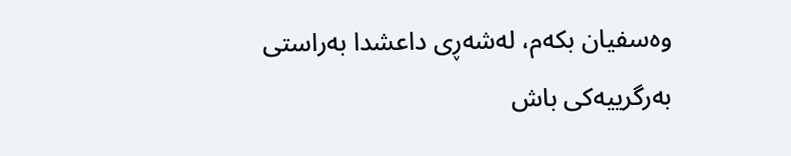وه‌سفیان بكه‌م، له‌شه‌ڕی‌ داعشدا به‌راستی‌ به‌رگرییه‌كی‌ باش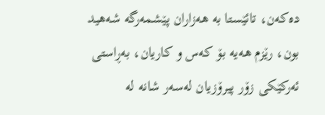ده‌كه‌ن، تائێستا به‌ هه‌زاران پێشمه‌رگه‌ شه‌هید بون، رێزم هه‌یه‌ بۆ كه‌س و كاریان، به‌ڕاستی‌ ئه‌ركێكی‌ زۆر پیرۆزیان له‌سه‌ر شانه‌ له‌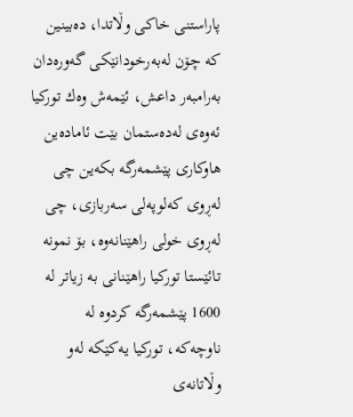پاراستنی‌ خاكی‌ وڵاتدا، ده‌بینین كه‌ چۆن له‌به‌رخودانێكی‌ گه‌وره‌دان به‌رامبه‌ر داعش، ئێمه‌ش وه‌ك توركیا ئه‌وه‌ی‌ له‌ده‌ستمان بێت ئاماده‌ین هاوكاری‌ پێشمه‌رگه‌ بكه‌ین چی‌ له‌ڕوی‌ كه‌لوپه‌لی‌ سه‌ربازی‌، چی‌ له‌ڕوی‌ خولی‌ راهێنانه‌وه‌، بۆ نمونه‌ تائێستا توركیا راهێنانی‌ به‌ زیاتر له‌ 1600 پێشمه‌رگه‌ كردوه‌ له‌ ناوچه‌كه‌، توركیا یه‌كێكه‌ له‌و وڵاتانه‌ی‌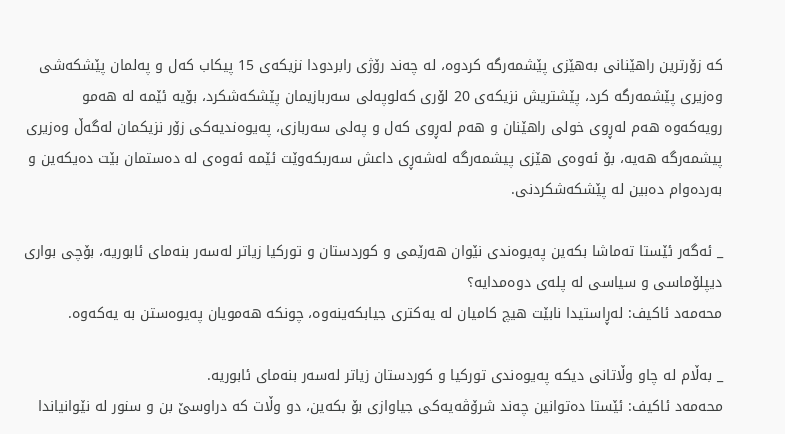كه‌ زۆرترین راهێنانی‌ به‌هێزی‌ پێشمه‌رگه‌ كردوه‌، لە چەند رۆژی رابردودا نزیكه‌ی‌ 15 پیكاب كه‌ل و په‌لمان پێشكه‌شی‌ وه‌زیری‌ پێشمه‌رگه‌ كرد، پێشتریش نزیكه‌ی‌ 20 لۆری‌ كه‌لوپه‌لی‌ سه‌ربازیمان پێشكه‌شكرد، بۆیه‌ ئێمه‌ له‌ هه‌مو رویه‌كه‌وه‌ هه‌م له‌ڕوی‌ خولی‌ راهێنان و هه‌م له‌ڕوی‌ كه‌ل و په‌لی‌ سه‌ربازی‌، په‌یوه‌ندیه‌كی‌ زۆر نزیكمان له‌گه‌ڵ وه‌زیری‌ پیشمه‌رگه‌ هه‌یه‌، بۆ ئه‌وه‌ی‌ هێزی‌ پیشمه‌رگه‌ له‌شه‌ڕی‌ داعش سه‌ربكه‌وێت ئێمه‌ ئه‌وه‌ی‌ له‌ ده‌ستمان بێت ده‌یكه‌ین و به‌رده‌وام ده‌بین له‌ پێشكه‌شكردنی‌.

_ ئه‌گه‌ر ئێستا ته‌ماشا بكه‌ین په‌یوه‌ندی‌ نێوان هه‌رێمی‌ و كوردستان و توركیا زیاتر له‌سه‌ر بنه‌مای‌ ئابوریه‌، بۆچی‌ بواری‌ دیپلۆماسی‌ و سیاسی‌ له‌ پله‌ی‌ دوه‌مدایه‌؟
محەمەد ئاکیف: له‌ڕاستیدا نابێت هیچ كامیان له‌ یه‌كتری‌ جیابكه‌ینه‌وه‌، چونكه‌ هه‌مویان په‌یوه‌ستن به‌ یه‌كه‌وه‌.

_ بەڵام له‌ چاو وڵاتانی‌ دیكه‌ په‌یوه‌ندی‌ توركیا و كوردستان زیاتر له‌سه‌ر بنه‌مای‌ ئابوریه‌.
محەمەد ئاکیف: ئێستا ده‌توانین چه‌ند شرۆڤه‌یه‌كی‌ جیاوازی‌ بۆ بكه‌ین، دو وڵات كه‌ دراوسێ‌ بن و سنور له‌ نێوانیاندا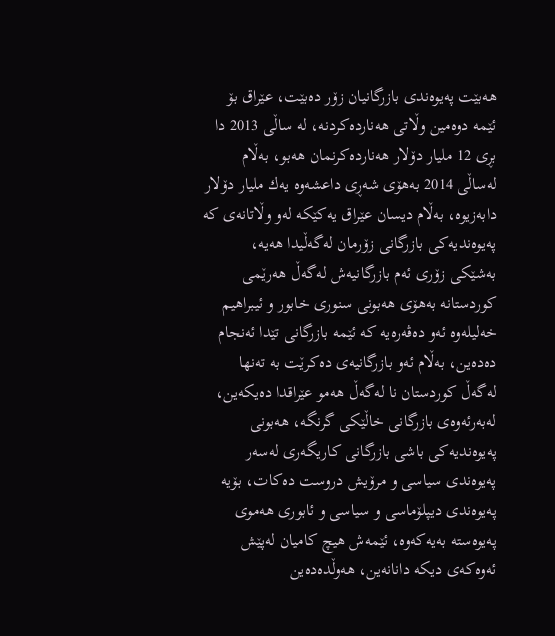هه‌بێت په‌یوه‌ندی‌ بازرگانیان زۆر ده‌بێت، عێراق بۆ ئێمه‌ دوه‌مین وڵاتی‌ هه‌نارده‌كردنه‌، له‌ ساڵی ‌2013 دا بڕی‌ 12 ملیار دۆلار هه‌نارده‌كرنمان هه‌بو، بەڵام له‌ساڵی‌ 2014 به‌هۆی‌ شه‌ڕی‌ داعشه‌وه‌ یه‌ك ملیار دۆلار دابه‌زیوه‌، بەڵام دیسان عێراق یه‌كێكه‌ له‌و وڵاتانه‌ی‌ كه‌ په‌یوه‌ندیه‌كی‌ بازرگانی‌ زۆرمان له‌گه‌ڵیدا هه‌یه‌، به‌شێكی‌ زۆری‌ ئه‌م بازرگانیه‌ش له‌گه‌ڵ هه‌رێمی‌ كوردستانه‌ به‌هۆی‌ هه‌بونی‌ سنوری‌ خابور و ئیبراهیم خه‌لیله‌وه‌ ئه‌و ده‌ڤه‌ره‌یه‌ كه‌ ئێمه‌ بازرگانی‌ تێدا ئه‌نجام ده‌ده‌ین، بەڵام ئه‌و بازرگانیه‌ی‌ ده‌كرێت به‌ ته‌نها له‌گه‌ڵ كوردستان نا له‌گه‌ڵ هه‌مو عێراقدا ده‌یكه‌ین، له‌به‌رئه‌وه‌ی‌ بازرگانی‌ خاڵێكی‌ گرنگه‌، هه‌بونی‌ په‌یوه‌ندیه‌كی‌ باشی‌ بازرگانی‌ كاریگه‌ری‌ له‌سه‌ر په‌یوه‌ندی‌ سیاسی‌ و مرۆیش دروست ده‌كات، بۆیه‌ په‌یوه‌ندی‌ دیپلۆماسی‌ و سیاسی‌ و ئابوری‌ هه‌موی‌ په‌یوه‌سته‌ به‌یه‌كه‌وه‌، ئێمه‌ش هیچ كامیان له‌پێش ئه‌وه‌كه‌ی‌ دیكه‌ دانانه‌ین، هه‌وڵده‌ده‌ین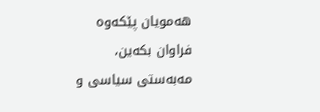هه‌مویان پێكه‌وه‌ فراوان بكه‌ین، مه‌به‌ستی‌ سیاسی‌ و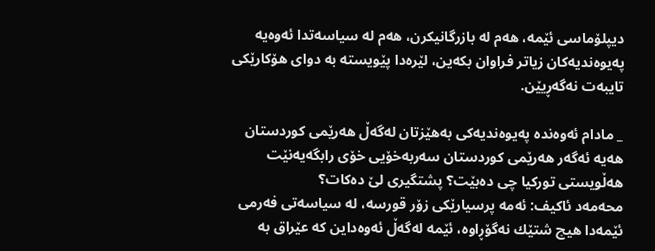دیپلۆماسی‌ ئێمه‌، هه‌م له‌ بازرگانیكرن، هه‌م له‌ سیاسه‌تدا ئه‌وه‌یه‌ په‌یوه‌ندیه‌كان زیاتر فراوان بكه‌ین، لێره‌دا پێویسته‌ به‌ دوای‌ هۆكارێكی‌ تایبه‌ت نه‌گه‌ڕیێن.

_ مادام ئه‌وه‌نده‌ په‌یوه‌ندیه‌كی‌ به‌هێزتان له‌گه‌ڵ هه‌رێمی‌ كوردستان هه‌یه‌ ئه‌گه‌ر هه‌رێمی‌ كوردستان سه‌ربه‌خۆیی‌ خۆی‌ رابگه‌یه‌نێت هه‌ڵویستی‌ توركیا چی‌ ده‌بێت؟ پشتگیری‌ لێ‌ ده‌كات؟
محەمەد ئاکیف: ئه‌مه‌ پرسیارێكی‌ زۆر قورسه‌، له‌ سیاسه‌تی‌ فه‌رمی‌ ئێمه‌دا هیچ شتێك نه‌گۆڕاوه‌، ئێمه‌ له‌گه‌ڵ ئه‌وه‌داین كه‌ عێراق به‌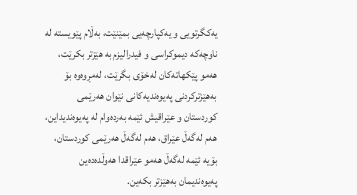یه‌كگرتویی‌ و یه‌كپارچه‌یی بمێنێت، بەڵام پێویسته‌ له‌ ناوچه‌كه‌ دیموكراسی‌ و فیدرالیزم به‌ هێزتر بكرێت، هه‌مو پێكهاته‌كان له‌خۆی‌ بگرێت، له‌مڕوەوە بۆ به‌هێزتركردنی‌ په‌یوه‌ندیه‌كانی‌ نێوان هه‌رێمی‌ كوردستان و عێراقیش ئێمه‌ به‌رده‌وام له‌ په‌یوه‌ندیداین، هه‌م له‌گه‌ڵ عێراق، هه‌م له‌گه‌ڵ هه‌رێمی‌ كوردستان، بۆیه‌ ئێمه‌ له‌گه‌ڵ هه‌مو عێراقدا هه‌وڵده‌ده‌ین په‌یوه‌ندیمان به‌هێزتر بكه‌ین.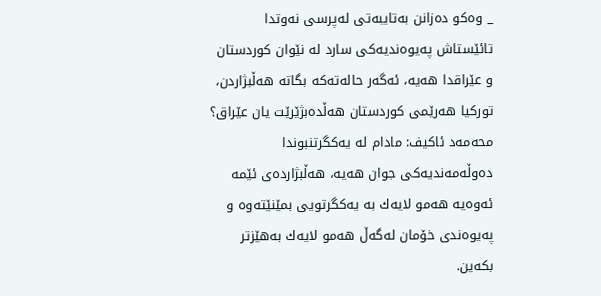_ وه‌كو ده‌زانن به‌تایبه‌تی‌ له‌پرسی‌ نه‌وتدا تائێستاش په‌یوه‌ندیه‌كی‌ سارد له‌ نێوان كوردستان و عێراقدا هه‌یه‌، ئه‌گه‌ر حاله‌ته‌كه‌ بگاته‌ هه‌ڵبژاردن، توركیا هه‌رێمی‌ كوردستان هه‌ڵده‌بژێرێت یان عێراق؟
محەمەد ئاکیف: مادام له‌ یه‌كگرتنبوندا ده‌وڵه‌مه‌ندیه‌كی‌ جوان هه‌یه‌، هه‌ڵبژارده‌ی‌ ئێمه‌ ئه‌وه‌یه‌ هه‌مو لایه‌ك به‌ یه‌كگرتویی‌ بمێنێته‌وه‌ و په‌یوه‌ندی‌ خۆمان له‌گه‌ڵ هه‌مو لایه‌ك به‌هێزتر بكه‌ین.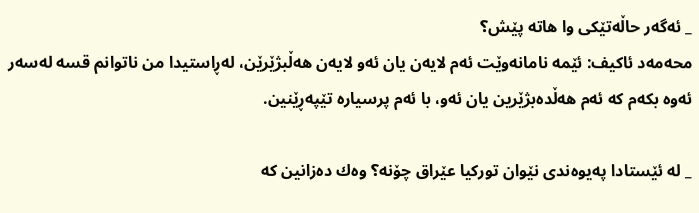_ ئه‌گه‌ر حاڵه‌تێكی‌ وا هاته‌ پێش؟
محەمەد ئاکیف: ئێمه‌ نامانه‌وێت ئه‌م لایه‌ن یان ئه‌و لایه‌ن هه‌ڵبژێرێن، له‌ڕاستیدا من ناتوانم قسه‌ له‌سه‌ر ئه‌وه‌ بكه‌م كه‌ ئه‌م هه‌ڵده‌بژێرین یان ئه‌و، با ئه‌م پرسیاره‌ تێپه‌ڕێنین.

_ له‌ ئێستادا په‌یوه‌ندی‌ نێوان توركیا عێراق چۆنه‌؟ وه‌ك ده‌زانین كه‌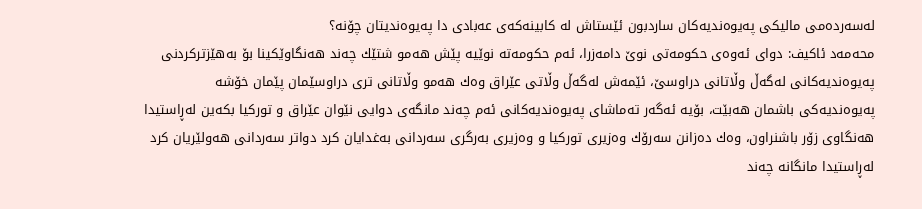له‌سه‌رده‌می‌ مالیكی‌ په‌یوه‌ندیه‌كان ساردبون ئێستاش له‌ كابینه‌كه‌ی‌ عه‌بادی‌ دا په‌یوه‌ندیتان چۆنه‌؟
محەمەد ئاکیف: دوای‌ ئه‌وه‌ی‌ حكومه‌تی‌ نوێ‌ دامه‌زرا، ئه‌م حكومه‌ته‌ نوێیه‌ پێش هه‌مو شتێك چه‌ند هه‌نگاوێكینا بۆ به‌هێزتركردنی‌ په‌یوه‌ندیه‌كانی‌ له‌گه‌ڵ وڵاتانی‌ دراوسێ‌، ئێمه‌ش له‌گه‌ڵ وڵاتی عێراق وه‌ك هه‌مو وڵاتانی‌ تری‌ دراوسێمان پێمان خۆشه‌ په‌یوه‌ندیه‌كی‌ باشمان هه‌بێت، بۆیه‌ ئه‌گه‌ر ته‌ماشای‌ په‌یوه‌ندیه‌كانی‌ ئه‌م چه‌ند مانگه‌ی‌ دوایی‌ نێوان عێراق و توركیا بكه‌ین له‌ڕاستیدا هه‌نگاوی‌ زۆر باشنراون، وه‌ك ده‌زانن سه‌رۆك وه‌زیری‌ توركیا و وه‌زیری‌ به‌رگری‌ سه‌ردانی‌ به‌غدایان كرد دواتر سه‌ردانی‌ هه‌ولێریان كرد له‌ڕاستیدا مانگانه‌ چه‌ند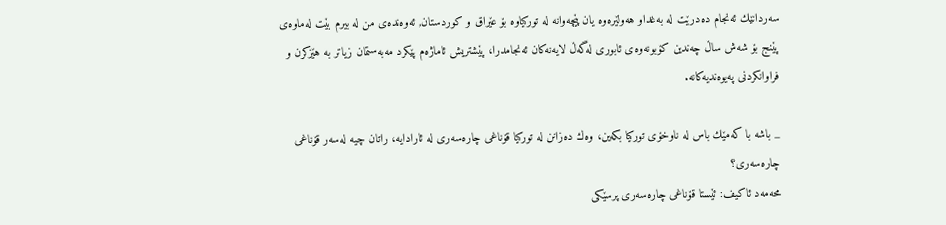سه‌ردانێك ئه‌نجام ده‌درێت له‌ به‌غداو هه‌ولێره‌وه‌ یان پێچه‌وانه‌ له‌ توركیاوه‌ بۆ عێراق و كوردستان, ئه‌وه‌نده‌ی‌ من له‌ بیرم بێت له‌ماوه‌ی‌ پێنج بۆ شەش ساڵ چه‌ندین كۆبونه‌وه‌ی‌ ئابوری‌ له‌گه‌ڵ لایه‌نه‌كان ئه‌نجامدرا، پێشتریش ئاماژه‌م پێكرد مه‌به‌ستمان زیاتر به‌ هێزكرن و فراوانكردنی‌ په‌یوه‌ندیه‌كانه‌.

_ باشه‌ با كه‌مێك باس له‌ ناوخۆی‌ توركیا بكه‌ین، وه‌ك ده‌زانن له‌ توركیا قۆناغی‌ چاره‌سه‌ری‌ له‌ ئارادایه‌، راتان چیه‌ له‌سه‌ر قۆناغی‌ چاره‌سه‌ری‌؟
محەمەد ئاکیف: ئێستا قۆناغی‌ چاره‌سه‌ری‌ پرسێكی‌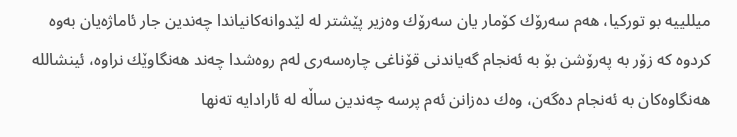میللییه‌ بو توركیا، هه‌م سه‌رۆك كۆمار یان سه‌رۆك وه‌زیر پێشتر له‌ لێدوانه‌كانیاندا چه‌ندین جار ئاماژه‌یان به‌وه‌ كردوه‌ كه‌ زۆر به‌ په‌رۆشن بۆ به‌ ئه‌نجام گه‌یاندنی‌ قۆناغی‌ چاره‌سه‌ری‌ له‌م روه‌شدا چه‌ند هه‌نگاوێك نراوه‌، ئینشالله‌ هه‌نگاوه‌كان به‌ ئه‌نجام ده‌گه‌ن، وه‌ك ده‌زانن ئه‌م پرسه‌ چه‌ندین ساڵه‌ له‌ ئارادایه‌ ته‌نها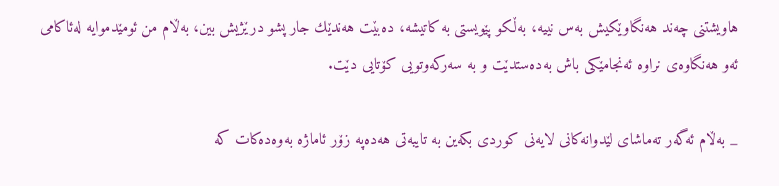هاویشتنی‌ چه‌ند هه‌نگاوێكیش به‌س نییه‌، بەڵکو پێویستی‌ به‌ كاتیشه‌، ده‌بێت هه‌ندێك جار پشو درێژیش بین، بەڵام من ئومێدموایه‌ له‌ئاكامی‌ ئه‌و هه‌نگاوه‌ی‌ نراوه‌ ئه‌نجامێكی‌ باش به‌ده‌ستدێت و به‌ سه‌ركه‌وتویی‌ كۆتایی‌ دێت.

_ بەڵام ئه‌گه‌ر ته‌ماشای‌ لێدوانه‌كانی‌ لایه‌نی‌ كوردی‌ بكه‌ین به‌ تایبه‌تی‌ هه‌ده‌په‌ زۆر ئاماژه‌ به‌وه‌ده‌كات كه‌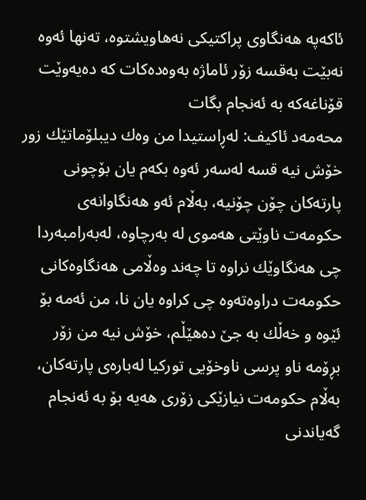ئاكه‌په‌ هه‌نگاوی‌ پراكتیكی‌ نه‌هاویشتوه‌، ته‌نها ئه‌وه‌ نه‌بێت بەقسە زۆر ئاماژه‌ به‌وه‌ده‌كات كه‌ ده‌یه‌وێت قۆناغه‌كه‌ به‌ ئه‌نجام بگات
محەمەد ئاکیف: لەڕاستیدا من وه‌ك دیبلۆماتێك زور خۆش نیه‌ قسه‌ له‌سه‌ر ئه‌وه‌ بكه‌م یان بۆچونی‌ پارته‌كان چۆن چۆنیه، بەڵام‌ ئه‌و هه‌نگاوانه‌ی‌ حكومه‌ت ناوێتی‌ هه‌موی‌ له‌ به‌رچاوه‌، له‌به‌رامبه‌ردا چی‌ هه‌نگاوێك نراوه‌ تا چه‌ند وه‌ڵامی‌ هه‌نگاوه‌كانی‌ حكومه‌ت دراوه‌ته‌وە چی‌ كراوه‌ یان نا، من ئه‌مه‌ بۆ ئێوه‌ و خه‌ڵك به‌ جێ‌ ده‌هێڵم، خۆش نیه‌ من زۆر بڕۆمه‌ ناو پرسی‌ ناوخۆیی‌ توركیا له‌باره‌ی‌ پارته‌كان، بەڵام حكومه‌ت نیازێكی‌ زۆری‌ هه‌یه‌ بۆ به‌ ئه‌نجام گه‌یاندنی‌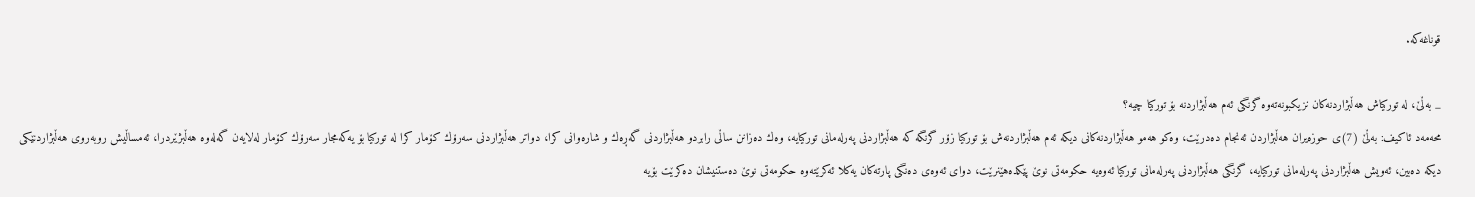قوناغه‌كه‌.

_ بەڵێ، له‌ توركیاش هه‌ڵبژاردنه‌كان نزیكبونه‌ته‌وه‌ گرنگی‌ ئه‌م هەڵبژاردنە بۆ توركیا چیه‌؟
محەمەد ئاکیف: بەڵێ (7)ی حوزه‌یران هه‌ڵبژاردن ئه‌نجام ده‌درێت، وه‌كو هه‌مو هه‌ڵبژاردنه‌كانی‌ دیكه‌ ئه‌م هەڵبژاردنەش بۆ توركیا زۆر گرنگه‌ كه‌ هەڵبژاردنی په‌رله‌مانی‌ توركیایه‌، وه‌ك ده‌زانن ساڵی‌ رابردو هەڵبژاردنی گه‌ڕه‌ك و شاره‌وانی‌ كرا، دواتر هەڵبژاردنی سه‌رۆك كۆمار كرا له‌ توركیا بۆ یه‌كه‌مجار سه‌رۆك كۆمار له‌لایه‌ن گه‌له‌وه‌ هه‌ڵبژێردرا، ئه‌مساڵیش روبه‌روی‌ هەڵبژاردنێکی دیكه‌ ده‌بین، ئه‌ویش هەڵبژاردنی په‌رله‌مانی‌ توركیایه‌، گرنگی‌ هەڵبژاردنی په‌رله‌مانی‌ توركیا ئه‌وه‌یه‌ حكومه‌تی‌ نوێ‌ پێكده‌هێنرێت، دوای‌ ئه‌وه‌ی‌ ده‌نگی‌ پارته‌كان یه‌كلا ئه‌كرێته‌وه‌ حكومه‌تی‌ نوێ‌ ده‌ستنیشان ده‌كرێت بۆیه‌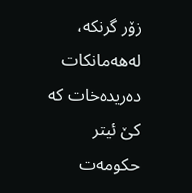زۆر گرنكه‌، له‌هه‌مانكات ده‌ریده‌خات كه‌ كێ‌ ئیتر حكومه‌ت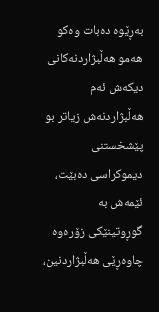به‌ڕێوه‌ ده‌بات وه‌كو هه‌مو هه‌ڵبژاردنه‌كانی‌ دیكه‌ش ئه‌م هه‌ڵبژاردنه‌ش زیاتر بو پێشخستنی‌ دیموكراسی‌ ده‌بێت، ئێمه‌ش به‌ گوڕوتینێکی زۆره‌وه‌ چاوەڕێی هەڵبژاردنین،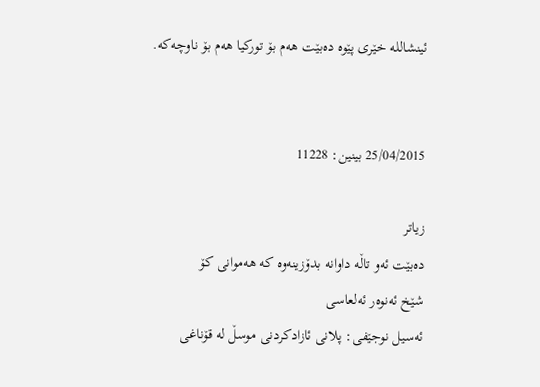ئینشالله‌ خێری‌ پێوه‌ ده‌بێت هه‌م بۆ توركیا هه‌م بۆ ناوچه‌كه‌.


25/04/2015 بینین: 11228

زیاتر
دەبێت ئەو تاڵە داوانە بدۆزینەوە کە هەموانی کۆ
شێخ ئه‌نوه‌ر ئه‌لعاسی‌
ئەسیل نوجێفی: پلانی ئازادکردنی موسڵ لە قۆناغی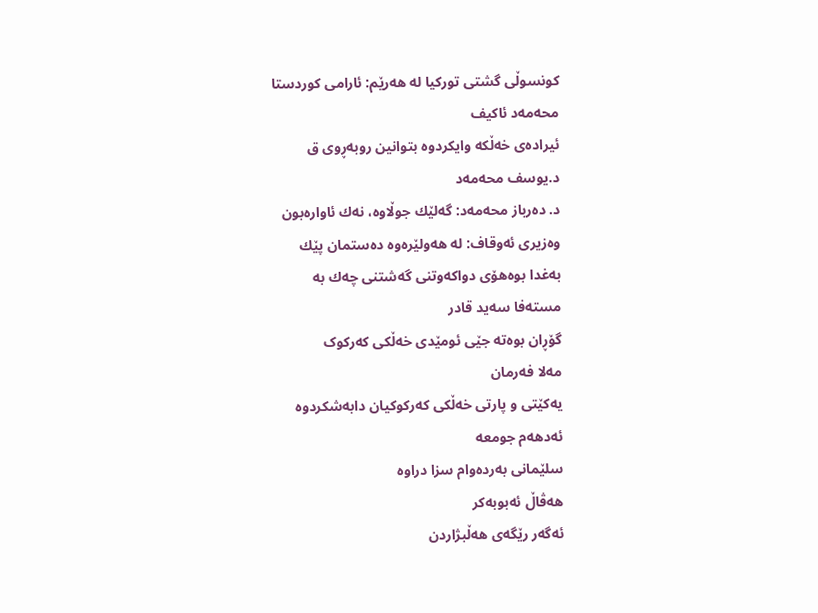کونسوڵی گشتی تورکیا لە هەرێم: ئارامی‌ كوردستا
محەمەد ئاکیف‌
ئیراده‌ی‌ خه‌ڵكە وایكردوه‌ بتوانین روبه‌ڕوی ق
د.یوسف محەمەد‌
د. دەرباز محەمەد: گەلێك جوڵاوە، نەك ئاوارەبون
وه‌زیری‌ ئه‌وقاف: له‌ هه‌ولێرەوە ده‌ستمان پێك
به‌غدا بوه‌هۆی‌ دواكه‌وتنی‌ گه‌شتنی‌ چه‌ك به‌
مسته‌فا سه‌ید قادر‌
گۆڕان بوەتە جێی ئومێدی خەڵکی کەرکوک
مه‌لا فه‌رمان‌
یەکێتی و پارتی خەڵکی کەرکوکیان دابەشکردوە
ئه‌دهه‌م جومعه‌‌
سلێمانی به‌رده‌وام سزا دراوه‌
هه‌ڤاڵ ئه‌بوبه‌كر‌
ئەگەر رێگەی هەڵبژاردن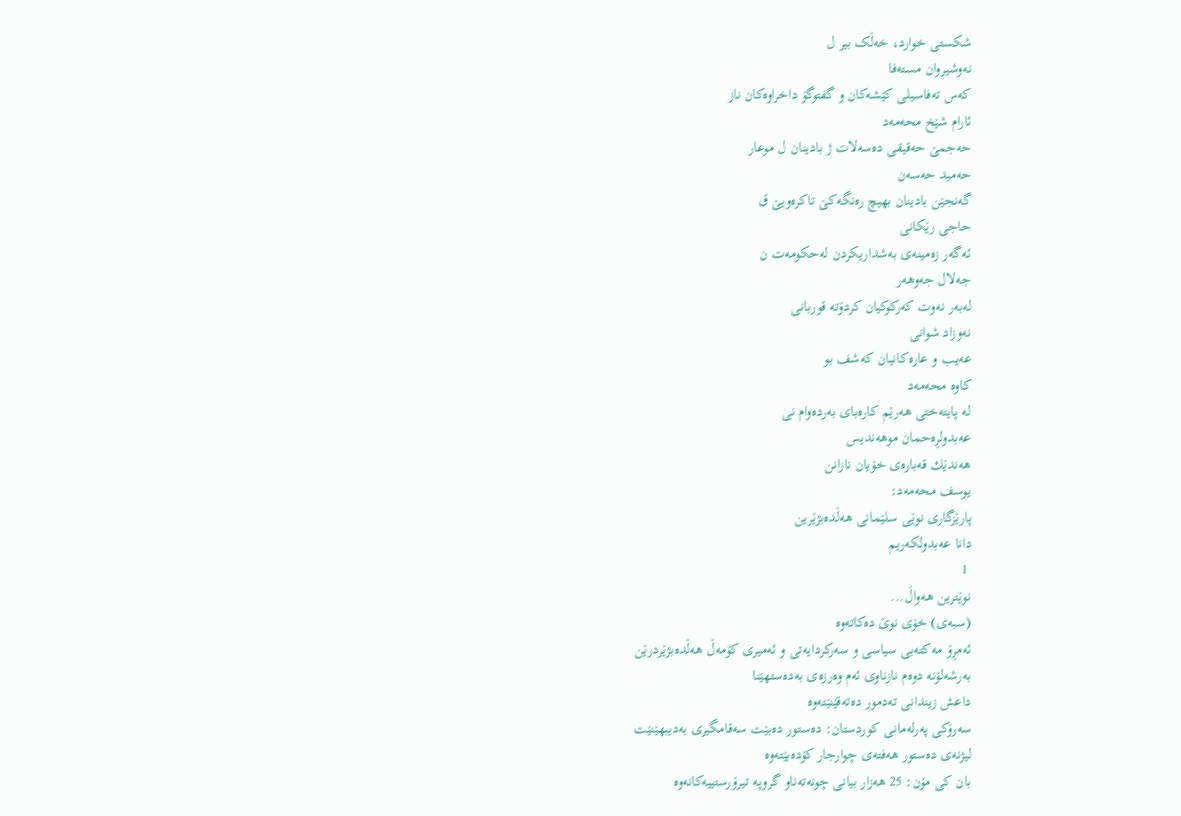شکستی خوارد، خەڵک بیر ل
نەوشیروان مستەفا‌
كەس تەفاسیلی كێشەكان و گفتوگۆ داخراوەكان ناز
ئارام شێخ محەمەد‌
حه‌جمێ‌ حه‌قیقی‌ ده‌سه‌لات ژ بادینان ل موعار
حه‌مید حه‌سه‌ن‌
گه‌نجێن بادینان بهیچ ره‌نگه‌كێ‌ تاكره‌ویێ‌ ق
حاجی‌ رێكانی‌‌
ئه‌گه‌ر زه‌مینه‌ی‌ به‌شداریكردن له‌حكومه‌ت ن
جه‌لال جه‌وهه‌ر‌
له‌به‌ر نه‌وت كه‌ركوكیان كردۆته‌ قوربانی‌
نه‌وزاد شوانی‌‌
عه‌یب ‌و عاره‌كانیان كه‌شف بو
كاوه‌ محه‌مه‌د‌
له‌ پایته‌ختی‌ هه‌رێم كاره‌بای‌ به‌رده‌وام نی
عه‌بدولڕه‌حمان موهەندیس‌
هه‌ندێك قه‌باره‌ی‌ خۆیان نازانن
یوسف محه‌مه‌د:
پارێزگاری‌ نوێی‌ سلێمانی‌ هه‌ڵده‌بژێرین
دانا عەبدولکەریم‌
 1
نوێترین هه‌واڵ...
(سبەى) خۆى نوێ دەکاتەوە
ئه‌مڕۆ مه‌كته‌بی‌ سیاسی‌ و سه‌ركردایه‌تی‌ و ئه‌میری‌ كۆمه‌ڵ هەڵدەبژێردرێن
به‌رشه‌لۆنه‌ دوه‌م نازناوی ئه‌م وه‌رزه‌ی به‌ده‌ستهێنا
داعش زیندانی تەدمور دەتەقێنێتەوە
سەرۆكی پەرلەمانی كوردستان: دەستور دەبێت سەقامگیری بەدیبهێنێت
لیژنەی دەستور هەفتەی چوارجار كۆدەبێتەوە
بان كی مۆن: 25 هەزار بیانی چونەتەناو گروپە تیرۆرستییەكانەوە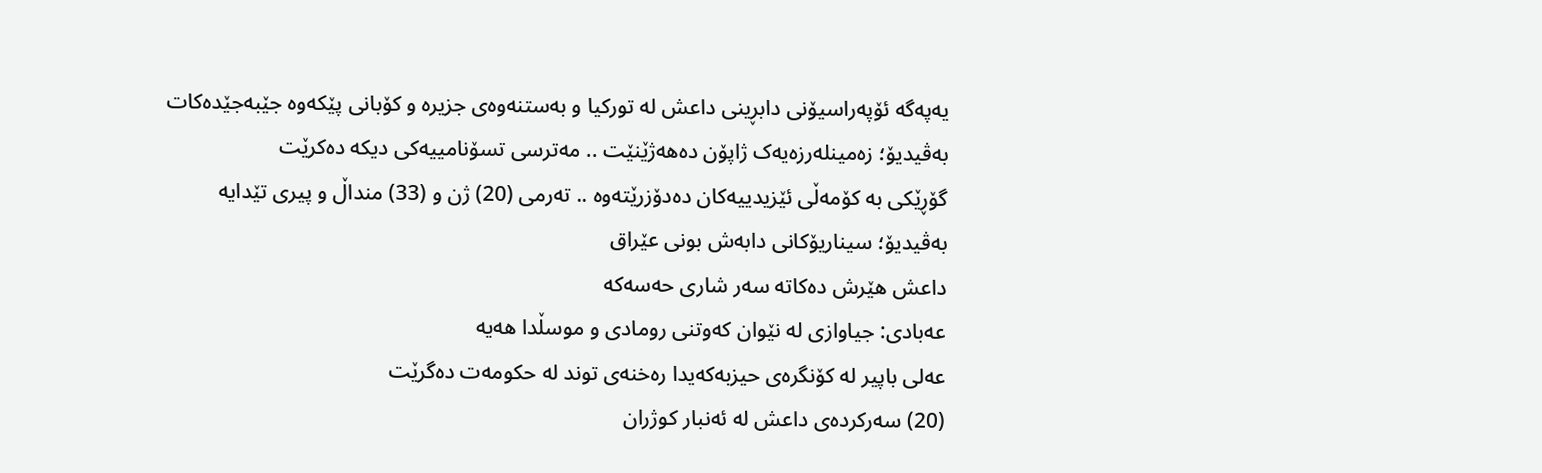یەپەگە ئۆپەراسیۆنی دابڕینی داعش لە تورکیا و بەستنەوەی جزیرە و کۆبانی پێکەوە جێبەجێدەکات
بەڤیدیۆ؛ زەمینلەرزەیەک ژاپۆن دەهەژێنێت .. مەترسی تسۆنامییەکی دیکە دەکرێت
گۆڕێکی بە کۆمەڵی ئێزیدییەکان دەدۆزرێتەوە .. تەرمی (20) ژن و (33) منداڵ و پیری تێدایە
بەڤیدیۆ؛ سیناریۆکانی دابەش بونی عێراق
داعش هێرش دەکاتە سەر شاری حەسەکە
عه‌بادی: جیاوازی له‌ نێوان کەوتنی رومادی و موسڵدا هه‌یه‌
عەلی باپیر لە کۆنگرەی حیزبەکەیدا رەخنەی توند لە حکومەت دەگرێت
(20) سه‌ركرده‌ی داعش لە ئەنبار کوژران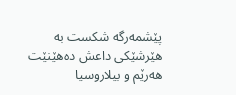پێشمەرگە شكست بە هێرشێكی داعش دەهێنێت
هەرێم و بیلاروسیا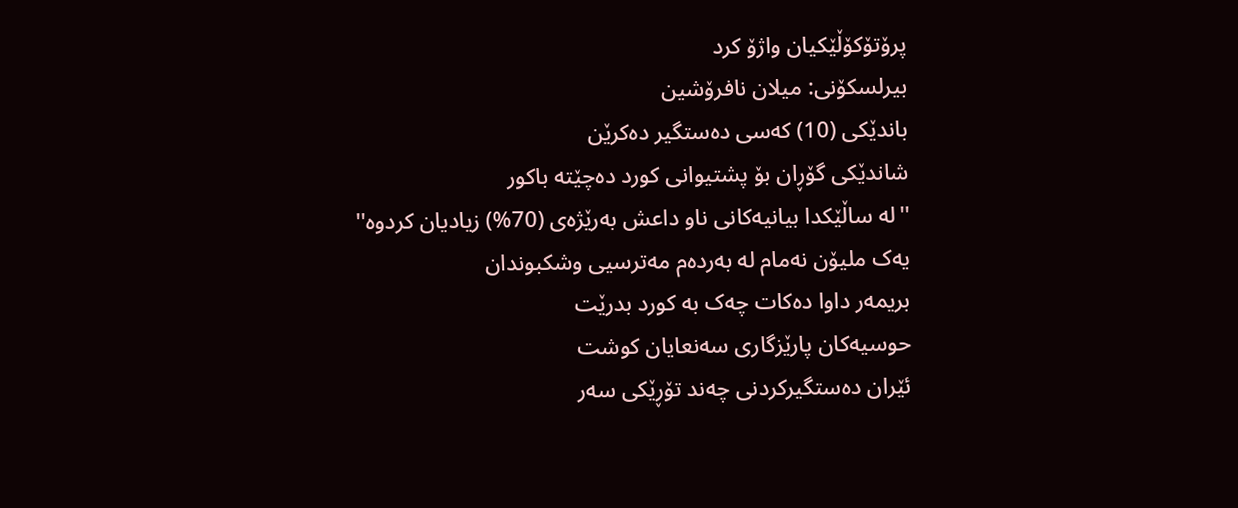پرۆتۆکۆڵێکیان واژۆ کرد
بیرلسكۆنی: میلان نافرۆشین
باندێکی (10) کەسى دەستگیر دەکرێن
شاندێکى گۆڕان بۆ پشتیوانی کورد دەچێتە باکور
''لە ساڵێکدا بیانیه‌كانی ناو داعش بەرێژەى (70%) زیادیان کردوە''
یەک ملیۆن نەمام لە بەردەم مەترسیی وشکبوندان
بریمه‌ر داوا دەکات چەک بە کورد بدرێت
حوسیەکان پارێزگارى سەنعایان کوشت
ئێران دەستگیرکردنى چه‌ند تۆڕێكی‌ سه‌ر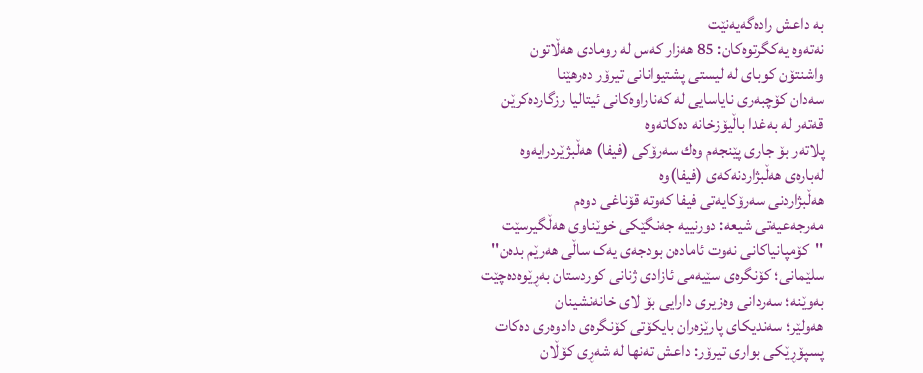به‌ داعش رادەگەیەنێت
نەتەوە یەكگرتوەكان: 85 هەزار كەس لە رومادی هەڵاتون
واشنتۆن كوبای لە لیستی پشتیوانانی تیرۆر دەرهێنا
سەدان كۆچبەری نایاسایی لە كەناراوەكانی ئیتالیا رزگاردەكرێن
قەتەر لە بەغدا باڵیۆزخانە دەكاتەوە
پلاتەر بۆ جاری پێنجەم وەك سەرۆكی (فیفا) هەڵبژێردرایەوە
لەبارەی هەڵبژاردنەكەی (فیفا)وە
هەڵبژاردنی سەرۆكایەتی فیفا كەوتە قۆناغی دوەم
مەرجەعیەتی شیعە: دورنییە جەنگێكی خوێناوی هەڵگیرسێت
''کۆمپانیاکانی نەوت ئامادەن بودجەی یەک ساڵی هەرێم بدەن''
سلێمانی؛ كۆنگرەی سێیەمی ئازادی ژنانی كوردستان بەڕێوەدەچێت
بەوێنە؛ سەردانی وەزیری دارایی بۆ لای خانەنشینان
هەولێر؛ سەندیكای پارێزەران بایكۆتی كۆنگرەی دادوەری دەكات
پسپۆڕێكی بواری تیرۆر: داعش تەنها لە شەڕی كۆڵان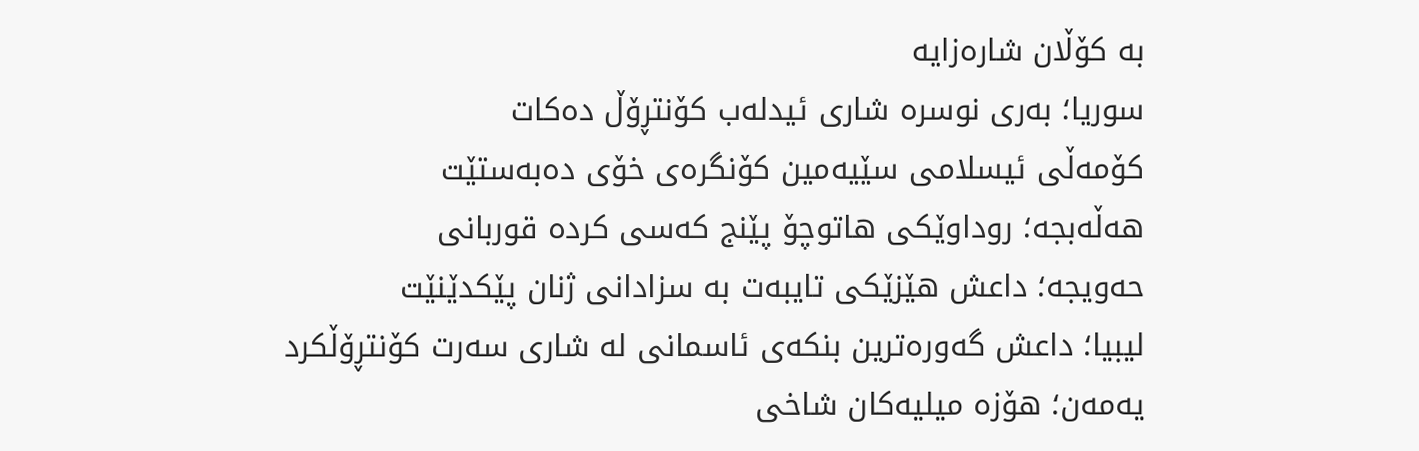بە كۆڵان شارەزایە
سوریا؛ بەری نوسرە شاری ئیدلەب كۆنتڕۆڵ دەكات
كۆمەڵی ئیسلامی سێیەمین كۆنگرەی خۆی دەبەستێت
هەڵەبجە؛ روداوێکی هاتوچۆ پێنج کەسی کردە قوربانی
حەویجە؛ داعش هێزێكی تایبەت بە سزادانی ژنان پێكدێنێت
لیبیا؛ داعش گەورەترین بنكەی ئاسمانی لە شاری سەرت کۆنتڕۆڵکرد
یەمەن؛ هۆزە میلیەكان شاخی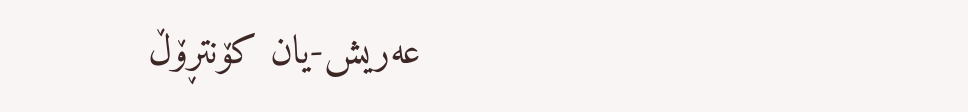عەریش-یان كۆنتڕۆڵ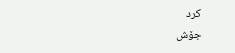كرد
جۆش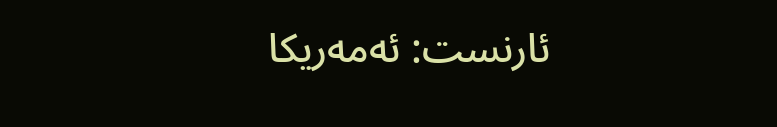ئارنست: ئەمەریكا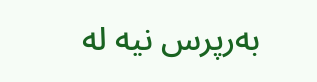بەرپرس نیە لە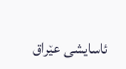ئاسایشی عێراق